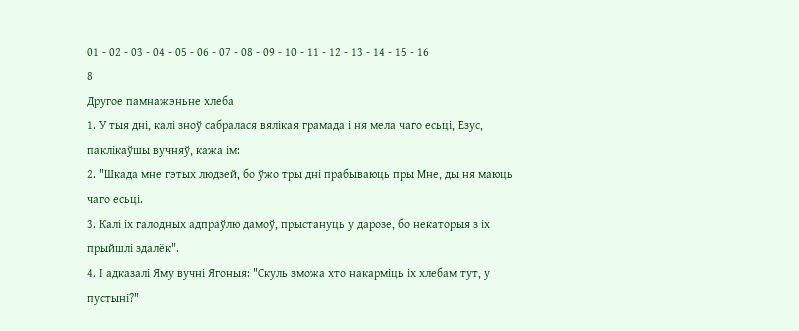01 - 02 - 03 - 04 - 05 - 06 - 07 - 08 - 09 - 10 - 11 - 12 - 13 - 14 - 15 - 16
8
Другое памнажэньне хлеба
1. У тыя дні, калі зноў сабралася вялікая грамада і ня мела чаго есьці, Езус, паклікаўшы вучняў, кажа ім:
2. "Шкада мне гэтых людзей, бо ўжо тры дні прабываюць пры Мне, ды ня маюць чаго есьці.
3. Калі іх галодных адпраўлю дамоў, прыстануць у дарозе, бо некаторыя з іх прыйшлі здалёк".
4. І адказалі Яму вучні Ягоныя: "Скуль зможа хто накарміць іх хлебам тут, у пустыні?"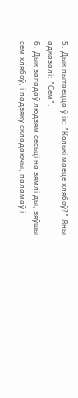5. Дык пытаецца ў іх: "Колькі маеце хлябоў?" Яны адказалі: "Сем".
6. Дык загадаў людзям сесьці на зямлі ды, зяўшы сем хлябоў, і падзяку складаючы, паламаў і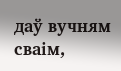даў вучням сваім,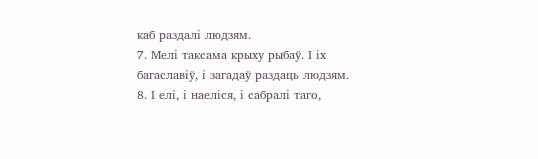каб раздалі людзям.
7. Мелі таксама крыху рыбаў. І іх багаславіў, і загадаў раздаць людзям.
8. І елі, і наеліся, і сабралі таго,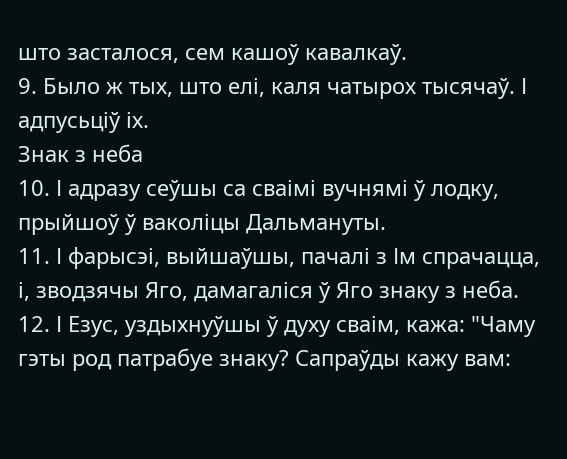што засталося, сем кашоў кавалкаў.
9. Было ж тых, што елі, каля чатырох тысячаў. І адпусьціў іх.
Знак з неба
10. І адразу сеўшы са сваімі вучнямі ў лодку, прыйшоў ў ваколіцы Дальмануты.
11. І фарысэі, выйшаўшы, пачалі з Ім спрачацца, і, зводзячы Яго, дамагаліся ў Яго знаку з неба.
12. І Езус, уздыхнуўшы ў духу сваім, кажа: "Чаму гэты род патрабуе знаку? Сапраўды кажу вам: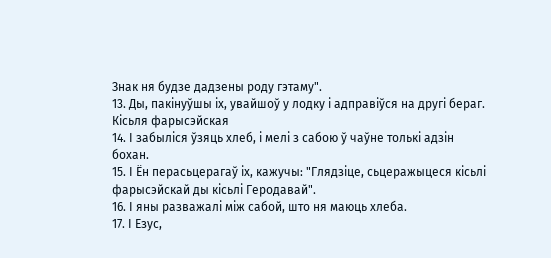Знак ня будзе дадзены роду гэтаму".
13. Ды, пакінуўшы іх, увайшоў у лодку і адправіўся на другі бераг.
Кісьля фарысэйская
14. І забыліся ўзяць хлеб, і мелі з сабою ў чаўне толькі адзін бохан.
15. І Ён перасьцерагаў іх, кажучы: "Глядзіце, сьцеражыцеся кісьлі фарысэйскай ды кісьлі Геродавай".
16. І яны разважалі між сабой, што ня маюць хлеба.
17. І Езус,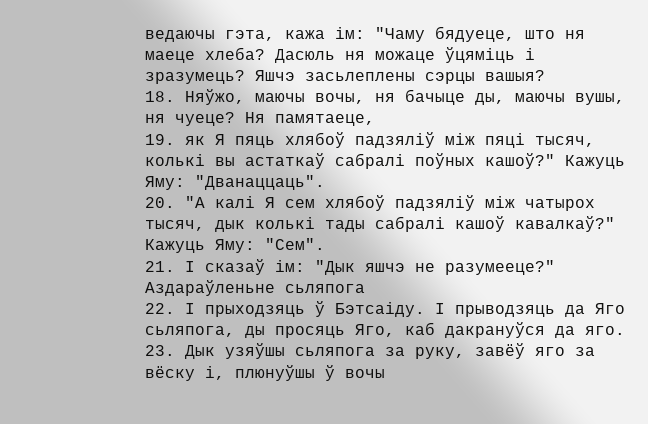ведаючы гэта, кажа ім: "Чаму бядуеце, што ня маеце хлеба? Дасюль ня можаце ўцяміць і зразумець? Яшчэ засьлеплены сэрцы вашыя?
18. Няўжо, маючы вочы, ня бачыце ды, маючы вушы, ня чуеце? Ня памятаеце,
19. як Я пяць хлябоў падзяліў між пяці тысяч, колькі вы астаткаў сабралі поўных кашоў?" Кажуць Яму: "Дванаццаць".
20. "А калі Я сем хлябоў падзяліў між чатырох тысяч, дык колькі тады сабралі кашоў кавалкаў?" Кажуць Яму: "Сем".
21. І сказаў ім: "Дык яшчэ не разумееце?"
Аздараўленьне сьляпога
22. І прыходзяць ў Бэтсаіду. І прыводзяць да Яго сьляпога, ды просяць Яго, каб дакрануўся да яго.
23. Дык узяўшы сьляпога за руку, завёў яго за вёску і, плюнуўшы ў вочы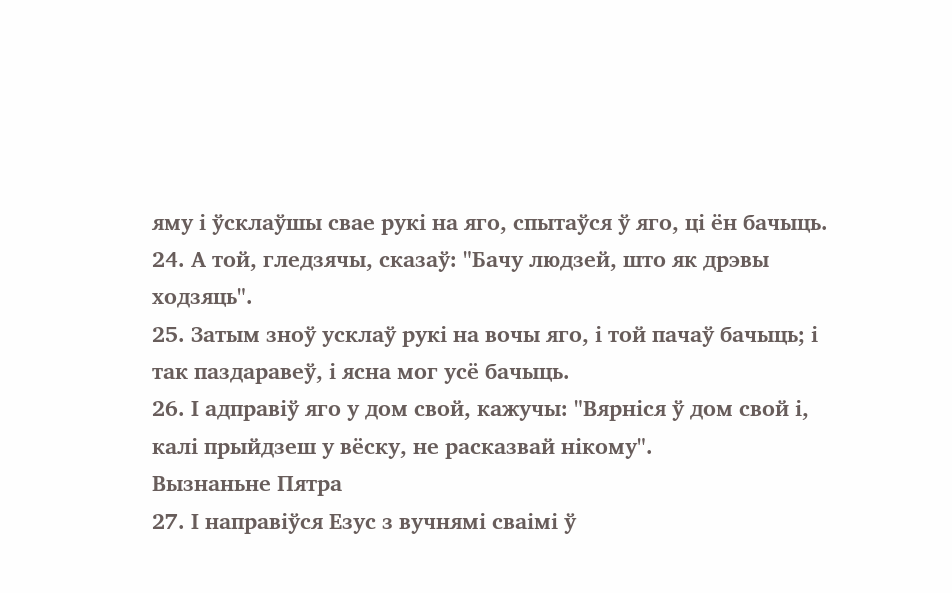яму і ўсклаўшы свае рукі на яго, спытаўся ў яго, ці ён бачыць.
24. А той, гледзячы, сказаў: "Бачу людзей, што як дрэвы ходзяць".
25. Затым зноў усклаў рукі на вочы яго, і той пачаў бачыць; і так паздаравеў, і ясна мог усё бачыць.
26. І адправіў яго у дом свой, кажучы: "Вярніся ў дом свой і, калі прыйдзеш у вёску, не расказвай нікому".
Вызнаньне Пятра
27. І направіўся Езус з вучнямі сваімі ў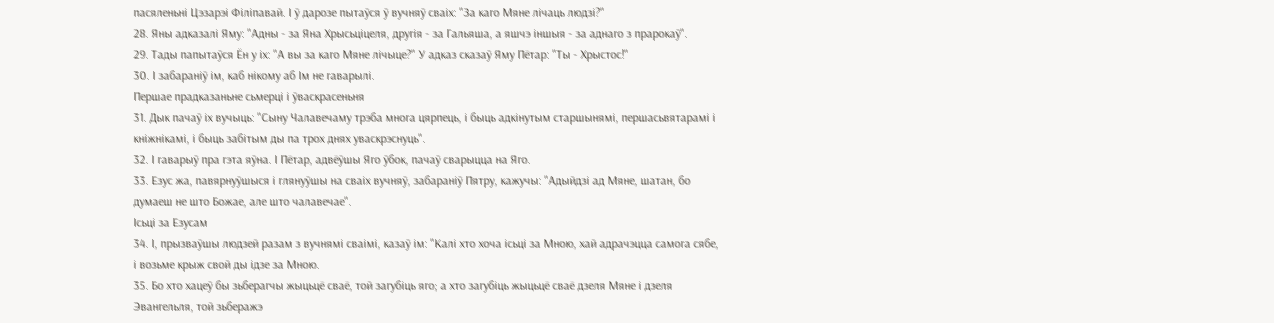пасяленьні Цэзарэі Філіпавай. І ў дарозе пытаўся ў вучняў сваіх: "За каго Мяне лічаць людзі?"
28. Яны адказалі Яму: "Адны - за Яна Хрысьціцеля, другія - за Гальяша, а яшчэ іншыя - за аднаго з прарокаў".
29. Тады папытаўся Ён у іх: "А вы за каго Мяне лічыце?" У адказ сказаў Яму Пётар: "Ты - Хрыстос!"
30. І забараніў ім, каб нікому аб Ім не гаварылі.
Першае прадказаньне сьмерці і ўваскрасеньня
31. Дык пачаў іх вучыць: "Сыну Чалавечаму трэба многа цярпець, і быць адкінутым старшынямі, першасьвятарамі і кніжнікамі, і быць забітым ды па трох днях уваскрэснуць".
32. І гаварыў пра гэта яўна. І Пётар, адвёўшы Яго ўбок, пачаў сварыцца на Яго.
33. Езус жа, павярнуўшыся і глянуўшы на сваіх вучняў, забараніў Пятру, кажучы: "Адыйдзі ад Мяне, шатан, бо думаеш не што Божае, але што чалавечае".
Ісьці за Езусам
34. І, прызваўшы людзей разам з вучнямі сваімі, казаў ім: "Калі хто хоча ісьці за Мною, хай адрачэцца самога сябе, і возьме крыж свой ды ідзе за Мною.
35. Бо хто хацеў бы зьберагчы жыцьцё сваё, той загубіць яго; а хто загубіць жыцьцё сваё дзеля Мяне і дзеля Эвангельля, той зьберажэ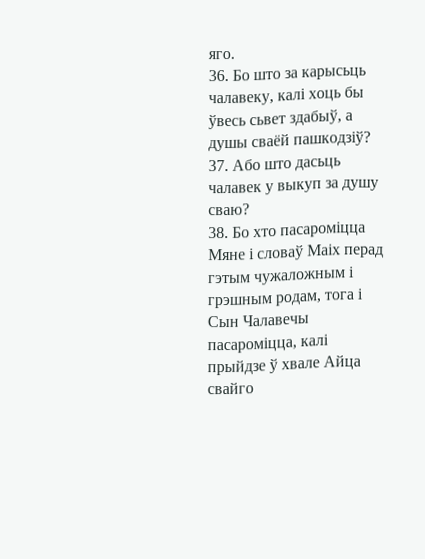яго.
36. Бо што за карысьць чалавеку, калі хоць бы ўвесь сьвет здабыў, а душы сваёй пашкодзіў?
37. Або што дасьць чалавек у выкуп за душу сваю?
38. Бо хто пасароміцца Мяне і словаў Маіх перад гэтым чужаложным і грэшным родам, тога і Сын Чалавечы пасароміцца, калі прыйдзе ў хвале Айца свайго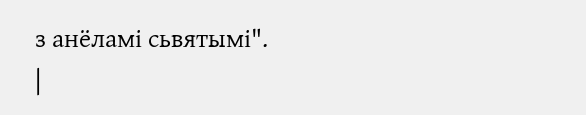з анёламі сьвятымі".
|